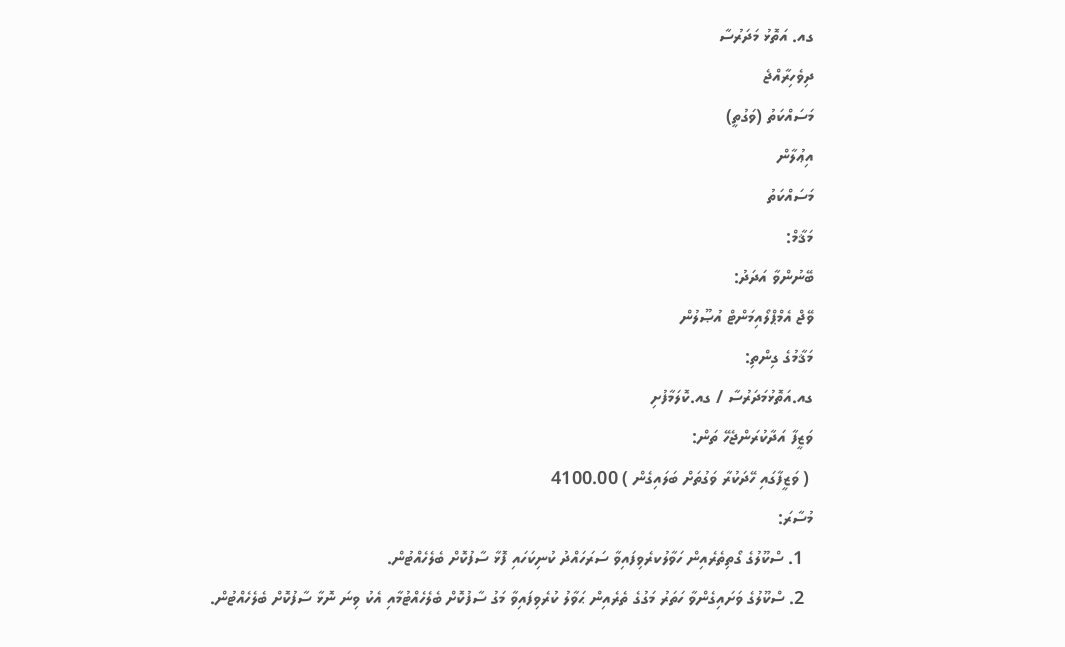ގއ. އަތޮޅު މަދަރުސާ
ދިވެހިރާއްޖެ
މަސައްކަތު (ވަގުތީ)
އިޢުލާން
މަސައްކަތު
މަޤާމް:
ބޭނުންވާ އަދަދު:
ވޭޖް އެމްޕްލޯއިމަންޓް އުޞޫލުން
މަޤާމުގެ ގިންތި:
ގއ.އަތޮޅުމަދަރުސާ / ގއ.ކޮލަމާފުށި
ވަޒީފާ އަދާކުރަންޖެހޭ ތަން:
 ( ވަޒީފާގައި ހޭދަކުރާ ވަގުތަށް ބަލައިގެން ) 4100.00
މުސާރަ:
  1. ސްކޫލުގެ ގޯތިތެރެއިން ހަވާލުކރެވިފައިވާ ސަރަހައްދު ކުނިކަހައި ފޮޅާ ސާފުކޮށް ބެލެހެއްޓުން.
  2. ސްކޫލުގެ ވަށައިގެންވާ ހަތަރު މަގުގެ ތެރެއިން ޙަވާލު ކުރެވިފައިވާ މަގު ސާފުކޮށް ބެލެހެއްޓުމާއި އެކު ވިނަ ނޮޅާ ސާފުކޮށް ބެލެހެއްޓުން.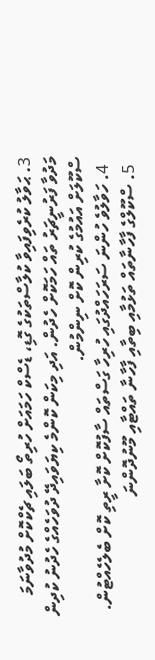3. ޙަވާލު ކުރެވިފައިވާ ކުލާސްތަކުގެ ގޮޑި، ޑެސްކް ހަމައަށް ހުރިތޯ ބަލައި ޗެކްކޮށް މުދުވާނަމަ މަދުވާ ފަރުނީޗަރު ތައް ހަމަކޮށް ހެދުން. އަދި މިކަން ކޮންމެ ކިޔަވައިދޭ ދުވަހެއްގެ ހެދުނު ކުދިން ސްކޫލަށް އައުމުގެ ކުރިން ކޮށް ނިންމުން.
  4. ހަވާލުވެ ހުންނަ ސަރަހައްދުގައި ހުރިހާ ގަސްތައް ސާފުކޮށް ކޮށާ ރީތި ކޮށް ބެލެހެއްޓުން.
  5. ސްކޫލްގެ ފާހާނާތައް ތަޅުމާއި ބިތާއި ފާހާނާ ތައްޓާއި މޫނުދޮންނަ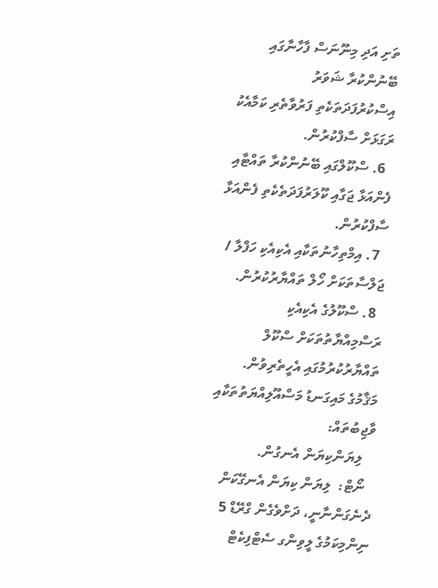ތަށި އަދި މިނޫނަސް ފާހާނާގައި ބޭނުންކުރާ ޝަވަރު އިސްކުރުފަދަތަކެތި ފަރުވާތެރި ކަމާއެކު ރަގަޅަށް ސާފްކުރުން.
  6. ސްކޫލްގައި ބޭނުންކުރާ ތައްޓާއި ފެންއަޅާ ޖަގާއި ކޫލަރުފަދަތެކެތި ފެންއަޅާ ސާފްކުރުން.
  7. އިމްތިހާނުތަކާއި އެކިއެކި ހަފްލާ / ޖަލްސާތަކަށް ހޯލް ތައްޔާރުކުރުން.
  8. ސްކޫލުގެ އެކިއެކި ރަސްމިއްޔާތުތަކަށް ސްކޫލް ތައްޔާރުކުރުމުގައި އެހީތެރިވުން.
މަޤާމުގެ މައިގަނޑު މަސްއޫލިއްޔަތުތަކާއި ވާޖިބުތައް:
   ލިޔަންކިޔަން އެނގުން.
  ނޯޓް:  ލިޔަން ކިޔަން އެނގޭކަން ދެނެގަންނާނީ، ދަށްވެގެން ގްރޭޑް 5 ނިންމިކަމުގެ ލީވިންގ ސެޓްފިކެޓް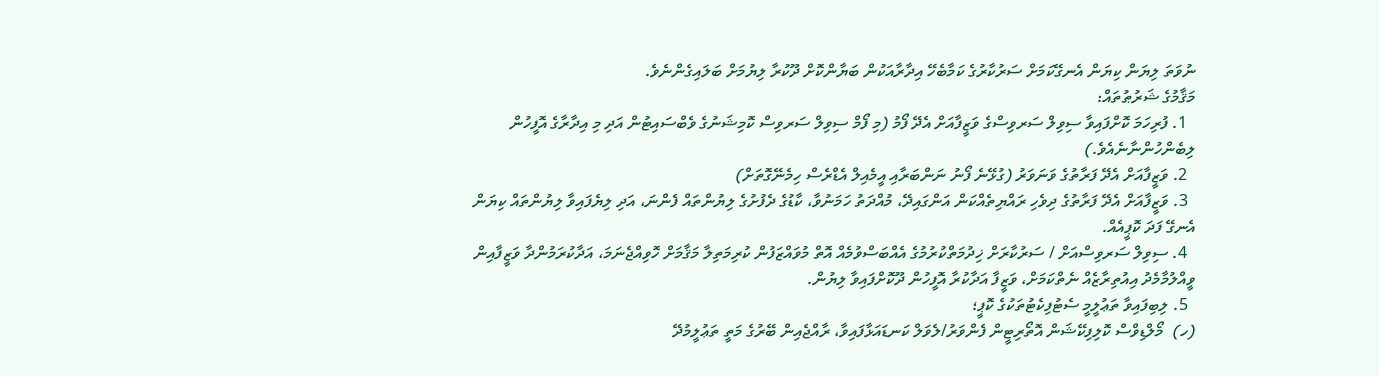ނުވަތަ ލިޔަން ކިޔަން އެނގޭކަމަށް ސަރުކާރުގެ ކަމާބެހޭ އިދާރާއަކުން ބަޔާންކޮށް ދޫކުރާ ލިޔުމަށް ބަލައިގެންނެވެ.
މަޤާމުގެ ޝަރުޠުތައް:
  1. ފުރިހަމަ ކޮށްފައިވާ ސިވިލް ސަރވިސްގެ ވަޒީފާއަށް އެދޭ ފޯމު (މި ފޯމް ސިވިލް ސަރވިސް ކޮމިޝަނުގެ ވެބްސައިޓުން އަދި މި އިދާރާގެ އޮފީހުން ލިބެންހުންނާނެއެވެ.)
  2. ވަޒީފާއަށް އެދޭ ފަރާތުގެ ވަނަވަރު (ގުޅޭނެ ފޯނު ނަންބަރާއި އީމެއިލް އެޑްރެސް ހިމެނޭގޮތަށް)
  3. ވަޒީފާއަށް އެދޭ ފަރާތުގެ ދިވެހި ރައްޔިތެއްކަން އަންގައިދޭ، މުއްދަތު ހަމަނުވާ، ކާޑުގެ ދެފުށުގެ ލިޔުންތައް ފެންނަ، އަދި ލިޔެފައިވާ ލިޔުންތައް ކިޔަން އެނގޭ ފަދަ ކޮޕީއެއް.
  4. ސިވިލް ސަރވިސްއަށް / ސަރުކާރަށް ޚިދުމަތްކުރުމުގެ އެއްބަސްވުމެއް އޮތް މުވައްޒަފުން ކުރިމަތިލާ މަޤާމަށް ހޮވިއްޖެނަމަ، އަދާކުރަމުންދާ ވަޒީފާއިން ވީއްލުމާމެދު އިއުތިރާޒެއް ނެތްކަމަށް، ވަޒީފާ އަދާކުރާ އޮފީހުން ދޫކޮށްފައިވާ ލިޔުން.
  5. ލިބިފައިވާ ތަޢުލީމީ ސެޓުފިކެޓުތަކުގެ ކޮޕީ؛
(ހ)  މޯލްޑިވްސް ކޮލިފިކޭޝަން އޮތޯރިޓީން ފެންވަރު/ލެވަލް ކަނޑައަޅާފައިވާ، ރާއްޖެއިން ބޭރުގެ މަތީ ތަޢުލީމުދޭ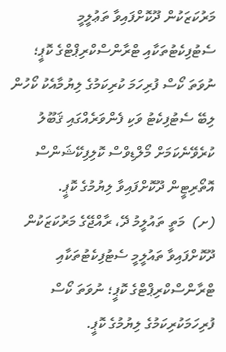މަރުކަޒަކުން ދޫކޮށްފައިވާ ތަޢުލީމީ ސެޓުފިކެޓުތަކާއި ޓްރާންސްކްރިޕްޓްގެ ކޮޕީ؛  ނުވަތަ ކޯސް ފުރިހަމަ ކުރިކަމުގެ ލިޔުމާއެކު ކޯހުން ލިބޭ ސެޓުފިކެޓު ވަކި ފެންވަރެއްގައި ޤަބޫލު ކުރެވޭނެކަމަށް މޯލްޑިވްސް ކޮލިފިކޭޝަންސް އޮތޯރިޓީން ދޫކޮށްފައިވާ ލިޔުމުގެ ކޮޕީ.
(ށ)  މަތީ ތައުލީމު ދޭ، ރާއްޖޭގެ މަރުކަޒަކުން ދޫކޮށްފައިވާ ތައުލީމީ ސެޓުފިކެޓުތަކާއި ޓްރާންސްކްރިޕްޓްގެ ކޮޕީ؛ ނުވަތަ ކޯސް ފުރިހަމަކުރިކަމުގެ ލިޔުމުގެ ކޮޕީ.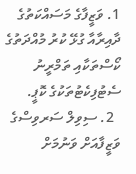1. ވަޒީފާގެ މަސައްކަތުގެ ދާއިރާއާ ގުޅޭ ކުރު މުއްދަތުގެ ކޯސްތަކާއި ތަމްރީނު ސެޓުފިކެޓުތަކުގެ ކޮޕީ.
  2. ސިވިލް ސަރވިސްގެ ވަޒީފާއަށް ވަނުމަށް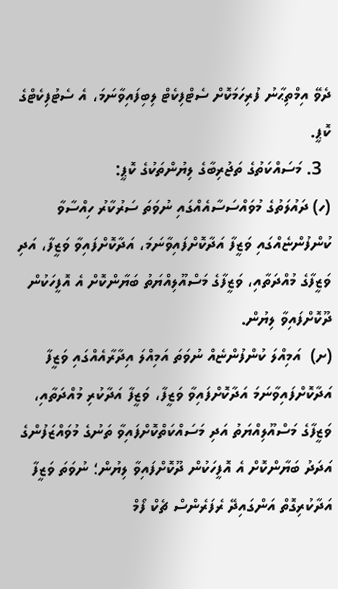ދެވޭ އިމްތިޙާނު ފުރިހަމަކޮށް ސެޓްފިކެޓް ލިބިފައިވާނަމަ، އެ ސެޓުފިކެޓްގެ ކޮޕީ.
  3. މަސައްކަތުގެ ތަޖުރިބާގެ ލިޔުންތަކުގެ ކޮޕީ:
(ހ) ދައުލަތުގެ މުވައްސަސާއެއްގައި ނުވަތަ ސަރުކާރު ހިއްސާވާ ކުންފުންޏެއްގައި ވަޒީފާ އަދާކޮށްފައިވާނަމަ، އަދާކޮށްފައިވާ ވަޒީފާ، އަދި ވަޒީފާގެ މުއްދަތާއި، ވަޒީފާގެ މަސްއޫލިއްޔަތު ބަޔާންކޮށް އެ އޮފީހަކުން ދޫކޮށްފައިވާ ލިޔުން.
(ށ)  އަމިއްލަ ކުންފުންޏެއް ނުވަތަ އަމިއްލަ އިދާރާއެއްގައި ވަޒީފާ އަދާކޮށްފައިވާނަމަ އަދާކޮށްފައިވާ ވަޒީފާ، ވަޒީފާ އަދާކުރި މުއްދަތާއި، ވަޒީފާގެ މަސްއޫލިއްޔަތު އަދި މަސައްކަތްކޮށްފައިވާ ތަނުގެ މުވައްޒަފުންގެ އަދަދު ބަޔާންކޮށް އެ އޮފީހަކުން ދޫކޮށްފައިވާ ލިޔުން؛ ނުވަތަ ވަޒީފާ އަދާކުރިގޮތް އަންގައިދޭ ރެފަރެންސް ޗެކް ފޯމް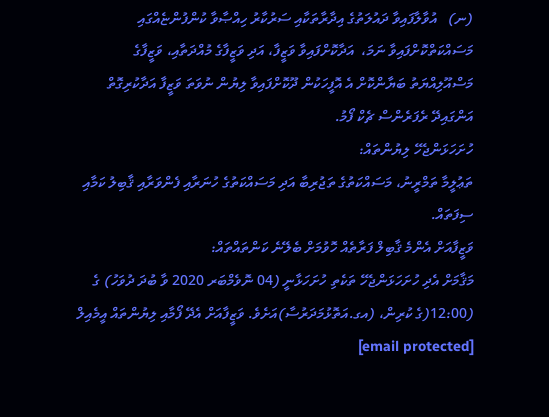(ނ)   އުވާލާފައިވާ ދައުލަތުގެ އިދާރާތަކާއި ސަރުކާރު ހިއްޞާވާ ކުންފުންޏެއްގައި މަސައްކަތްކޮށްފައިވާ ނަމަ،  އަދާކޮށްފައިވާ ވަޒީފާ، އަދި ވަޒީފާގެ މުއްދަތާއި، ވަޒީފާގެ މަސްއޫލިއްޔަތު ބަޔާންކޮށް އެ އޮފީހަކުން ދޫކޮށްފައިވާ ލިޔުން ނުވަތަ ވަޒީފާ އަދާކުރިގޮތް އަންގައިދޭ ރެފަރެންސް ޗެކް ފޯމު.
ހުށަހަޅަންޖެހޭ ލިޔުންތައް:
ތަޢުލީމާ ތަމްރީނު، މަސައްކަތުގެ ތަޖުރިބާ އަދި މަސައްކަތުގެ ހުނަރާއި ފެންވަރާއި ޤާބިލު ކަމާއި ސިފަތައް.
ވަޒީފާއަށް އެންމެ ޤާބިލް ފަރާތެއް ހޮވުމަށް ބެލޭނެ ކަންތައްތައް:
މަޤާމަށް އެދި ހުށަހަޅަންޖެހޭ ތަކެތި ހުށަހަޅާނީ (04 ނޮވެމްބަރ 2020 ވާ ބުދަ ދުވަހު) ގެ (12:00(ގެ ކުރިން، (އގ.އަތޮޅުމަދަރުސާ)އަށެވެ. ވަޒީފާއަށް އެދޭ ފޯމާއި ލިޔުންތައް އީމެއިލް [email protected]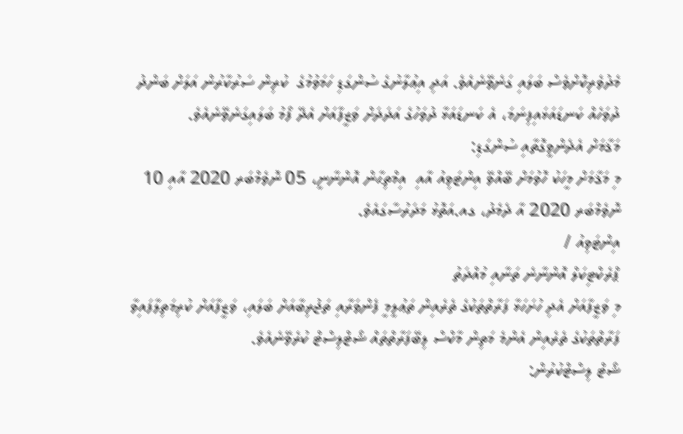މެދުވެރިކޮށްވެސް ބަލައި ގަނެވޭނެއެވެ. އަދި އިޢުލާނުގެ ސުންގަޑި ހަމަވުމުގެ  ކުރިން ސަރުކާރުން އަލަށް ބަންދު ދުވަހެއް ކަނޑައަޅައިފިނަމަ، އެ ކަނޑައަޅާ ދުވަހުގެ އަދަދަށް ވަޒީފާއަށް އެދޭ ފޯމު ބަލައިގަނެވޭނެއެވެ.
މަޤާމަށް އެދެންވީގޮތާއި ސުންގަޑި:
މި މަޤާމަށް މީހަކު ހޮވުމަށް ބޭއްވޭ އިންޓަވިއު އާއި  އިމްތިޙާން އޮންނާނީ، 05 ނޮވެމްބަރ 2020 އާއި 10 ނޮވެމްބަރ 2020 އާ ދެމެދު، ގއ.އަތޮޅު މަދަރުސާގައެވެ.
އިންޓަވިއު /
ޕްރެކްޓިކަލް އޮންނާނެ ތަނާއި މުއްދަތު
މި ވަޒީފާއަށް އެދި ހުށަހަޅާ ފަރާތްތަކުގެ ތެރެއިން ތަޢުލީމީ ފެންވަރާއި ތަޖުރިބާއަށް ބަލައި، ވަޒީފާއަށް ކުރިމަތިލާފައިވާ ފަރާތްތަކުގެ ތެރެއިން އެންމެ މަތިން މާކްސް ލިބޭފަރާތްތައް ޝޯޓްލިސްޓް ކުރެވޭނެއެވެ.
ޝޯޓް ލިސްޓްކުރުން: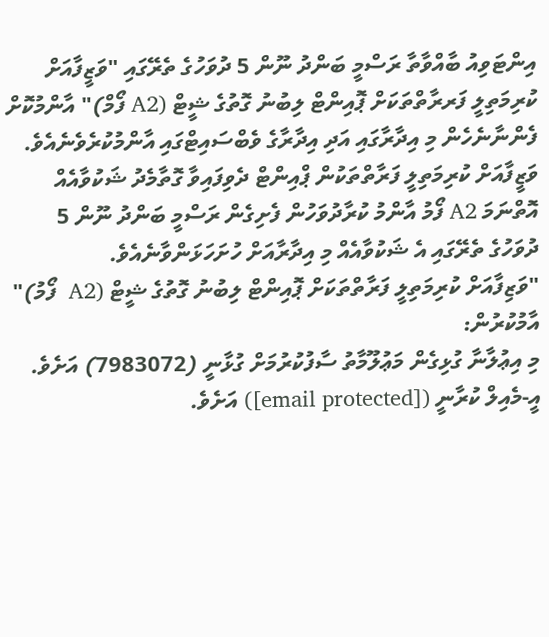އިންޓަވިއު ބާއްވާތާ ރަސްމީ ބަންދު ނޫން 5 ދުވަހުގެ ތެރޭގައި "ވަޒީފާއަށް ކުރިމަތިލީ ފަރރާތްތަކަށް ޕޮއިންޓް ލިބުނު ގޮތުގެ ޝީޓް (A2 ފޯމް)" އާންމުކޮށް ފެންނާނެހެން މި އިދާރާގައި އަދި އިދާރާގެ ވެބްސައިޓްގައި އާންމުކުރެވެނެއެވެ. ވަޒީފާއަށް ކުރިމަތިލީ ފަރާތްތަކުން ޕްއިންޓް ދެވިފައިވާ ގޮތާމެދު ޝަކުވާއެއް އޮތްނަމަ A2 ފޯމު އާންމު ކުރާދުވަހުން ފެށިގެން ރަސްމީ ބަންދު ނޫން 5 ދުވަހުގެ ތެރޭގައި އެ ޝަކުވާއެއް މި އިދާރާއަށް ހުށަހަޅަންވާނެއެވެ.
"ވަޒިފާއަށް ކުރިމަތިލީ ފަރާތްތަކަށް ޕޮއިންޓް ލިބުނު ގޮތުގެ ޝީޓް (A2  ފޯމު)" އާމުކުރުން:
މި އިޢުލާނާ ގުޅިގެން މަޢުލޫމާތު ސާފުކުރުމަށް ގުޅާނީ (7983072) އަށެވެ. އީ-މެއިލް ކުރާނީ ([email protected]) އަށެވެ.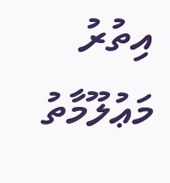އިތުރު މަޢުލޫމާތު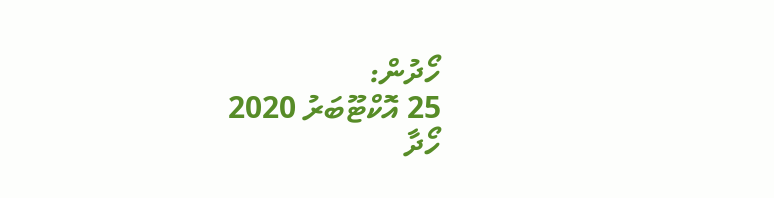ހޯދުން:
25 އޮކްޓޫބަރު 2020
ހޯދާ